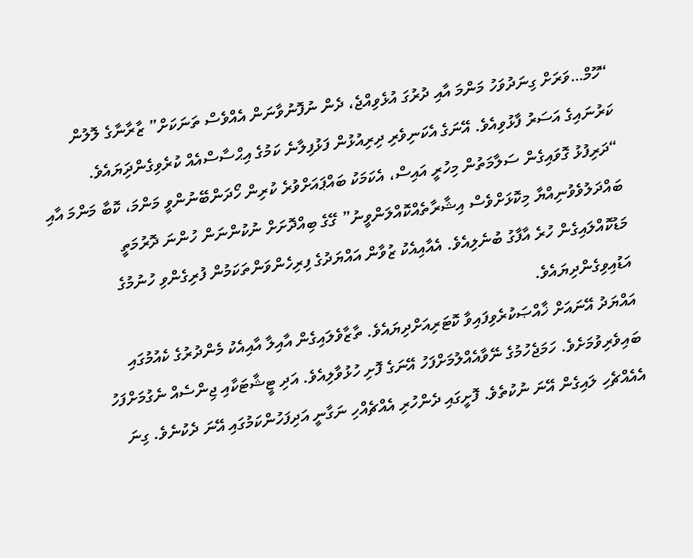“ހޫމް…ވަރަށް ގިނަދުވަހު މަންމަ އާއި ދުރުގަ އުޅެވިއްޖެ، ދެން ނުފޮނުވާނަން އެއްވެސް ތަނަކަށް” ޒާރާނާގެ ލޮލުން ކަރުނައިގެ އަސަރު ފާޅުވިއެވެ. އޭނަގެ އެކަނިވެރި ދިރިއުޅުން ފަޅުފިލާނެ ކަމުގެ އިޙްސާސްއެއް ކުރެވިގެންދިަޔައެވެ.
“ދަރިފުޅު ގޮވައިގެން ސަލާމަތުން މިހުރީ އައިސް، އެކަމަކު ބައްޕައަށްވުރެ ކުރިން ހޯދަންބޭނުންވީ މަންމަ، ކޮބާ މަންމަ އާއި ބައްދަލުވެވުނިއްޔާ މިކޮޅަށްވެސް އިޝާރާތެއްކޮއްލަންވީނު” ގޭގެ ބިއްދޮށަށް ނުކުންނަން ހުންނަ ދޮރުމަތީ މަޑުކޮއްލައިގެން ހުރެ އާފާގު ބުނެލިއެވެ. އެއާއިއެކު ޒުވާން އައްޔަދުގެ ފިރިހެންވަންތަކަމުން ފުރިގެންވި ހުނުމުގެ އަޑުއިވިގެންދިޔައެވެ.
އައްޔަދު އޭނައަށް ޚާއްޞަކުރެވިފައިވާ ކޮޓަރިއަށްދިޔައެވެ. ތާޒާވެލައިގެން އާއިލާ އާއިއެކު މެންދުރުގެ ކެއުމުގައި ބައިވެރިވުމަށެވެ. ހަމަޖެހުމުގެ ނޭވާއެއްލުމަށްފަހު އޭނަގެ ފޮށި ހުޅުވާލިއެވެ. އަދި ޓީޝާޓަކާއި ޖިންސެއް ނެގުމަށްފަހު އެއެއްޗެހި ލައިގެން އޭނަ ނުކުތެވެ. ފޮށީގައި ދެންހުރި އެއްޗެއްހި ނަގާނީ އަދިފަހުންކަމުގައި އޭނަ ދެކުނެވެ. ގިނަ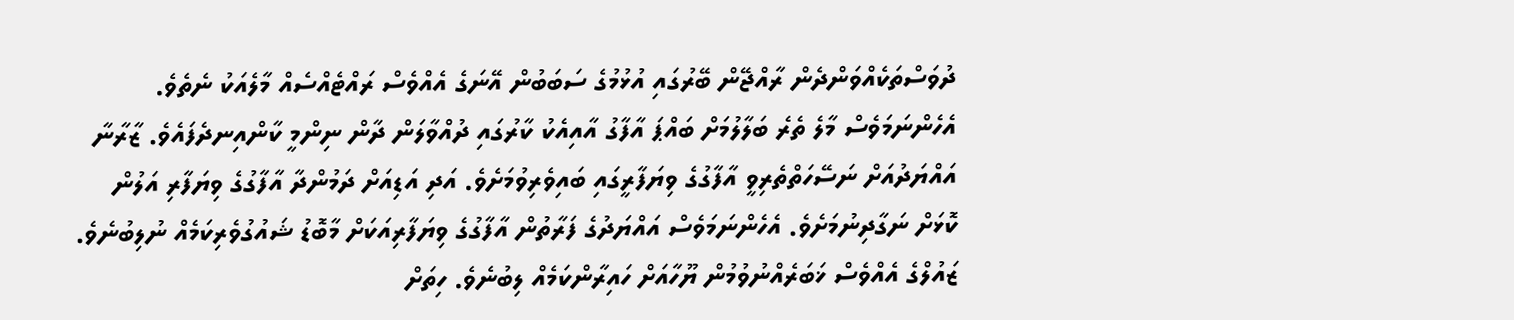ދުވަސްތަކެއްވަންދެން ރާއްޖޭން ބޭރުގައި އުޅުމުގެ ސަބަބުން އޭނަގެ އެއްވެސް ރައްޓެއްސެއް މާލެއަކު ނެތެވެ. އެހެންނަމަވެސް މާލެ ތެރެ ބަލާލުމަށް ބައްޕަ އާފާގު އާއިއެކު ކާރުގައި ދުއްވާލަން ދާން ނިންމީ ކާންއިނދެފައެވެ. ޒާރާނާ އައްޔަދުއަށް ނަސޭހަތްތެރިވީ އާފާގުގެ ވިޔަފާރީގައި ބައިވެރިވުމަށެވެ. އަދި އަޑިއަށް ދަމުންދާ އާފާގުގެ ވިޔަފާރި އަލުން ކޮޅަށް ނަގާދިނުމަށެވެ. އެހެންނަމަވެސް އައްޔަދުގެ ފަރާތުން އާފާގުގެ ވިޔަފާރިއަކަށް މާބޮޑު ޝައުގުވެރިކަމެއް ނުލިބުނެވެ.
ޒައުލްގެ އެއްވެސް ޚަބަރެއްނުވުމުން ޔޫހާއަށް ހައިރާންކަމެއް ލިބުނެވެ. ހިތަށް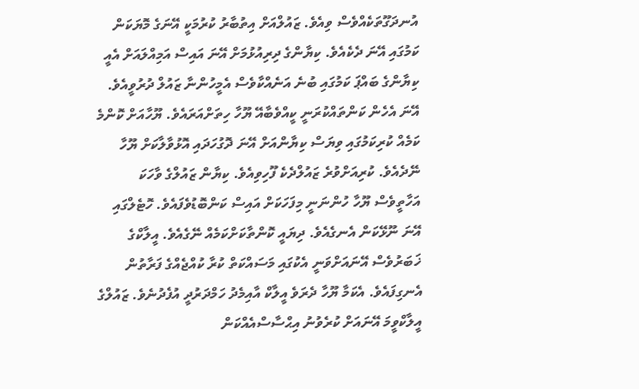އުނދަގޫތަކެއްވެސް ވިއެވެ. ޒައުލްއަށް އިތުބާރު ކުރުމަކީ އޭނަގެ މޮޔަކަން ކަމުގައި އޭނަ ދެކެއެވެ. ކިޔާންގެ ދިރިއުޅުމަށް އޭނަ އައިސް އަމިއްލައަށް އެއީ ކިޔާންގެ ބައްޕަ ކަމުގައި ބުނެ އަނެއްކާވެސް އެމީހުންނާ ޒައުލް ދުރުވީއެވެ. އޭނަ އެހެން ކަންތައްކުރަނީ ކީއްވެބާއޭ ޔޫހާ ހިތަށްއަރައެވެ. ޔޫހާއަށް ކޮންމެ ކަމެއް ކުރިކަމުގައި ވިޔަސް ކިޔާންއަށް އޭނަ ދޮގުހަދައި އޮޅުވާލާކަށް ޔޫހާ ނޭދެއެވެ. ކުރިއަށްވުރެ ޒައުލްދެކެ ފޫހިވިއެވެ. ކިޔާން ޒައުލްގެ ވާހަކަ އަހާތީވެސް ޔޫހާ ހުންނަނީ މިފަހަކަށް އައިސް ކަންބޮޑުވެފައެވެ. ހޮޓެލްގައި އޭނަ ނޫޅޭކަން އެނގެއެވެ. ދިޔައީ ކޮންތާކަށްކަމެއް ނޭގެއެވެ. އީލާކްގެ ޚަބަރުވެސް އޭނައަށްވަނީ އެކުގައި މަސައްކަތް ކުރާ ކުއްޖެއްގެ ފަރާތުން އެނގިފައެވެ. އެކަމާ ޔޫހާ ދެރަވެ އީލާކް އާއިމެދު ހަމްދަރުދީ އުފެދުނެވެ. ޒައުލްގެ އީލާކްވީމަ އޭނައަށް ކުރެވުނު އިޙްސާސްއެއްކަން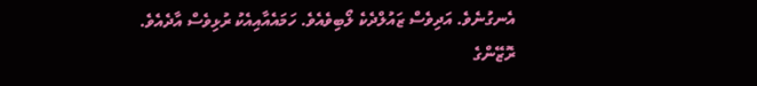އެނގުނެވެ. އަދިވެސް ޒައުލްދެކެ ލޯބިވެއެވެ. ހަމައެއާއިއެކު ރުޅިވެސް އާދެއެވެ.
ރޮޒޭންގެ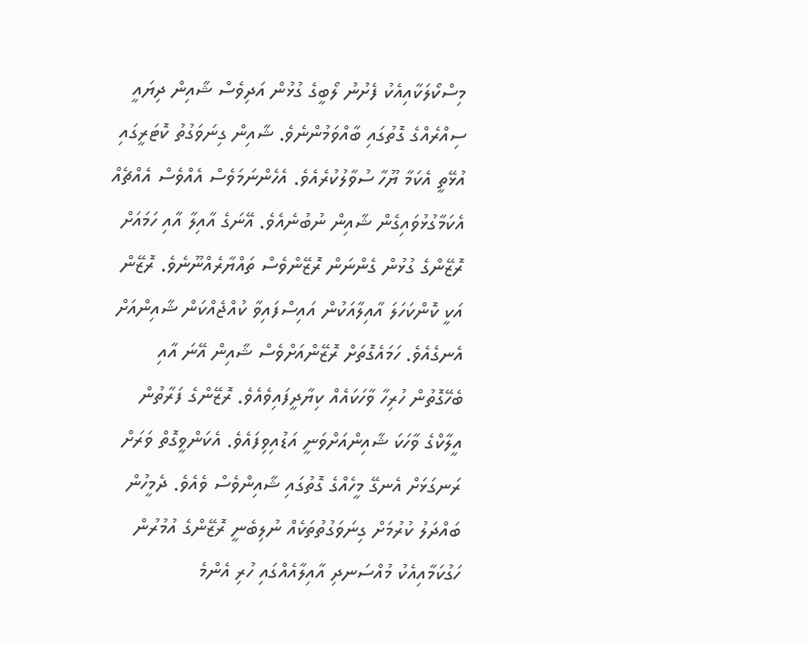މިސްކޯލަކާއިއެކު ފެށުނު ލޯބީގެ ގުޅުން އަދިވެސް ޝާއިން ދިޔައީ ސިއްރެއްގެ ގޮތުގައި ބާއްވަމުންނެވެ. ޝާއިން ގިނަވަގުތު ކޮޓަރީގައި އުޅޭތީ އެކަމާ ޔޫހާ ސުވާލުކުރެއެވެ. އެހެންނަމަވެސް އެއްވެސް އެއްޗެއް އެކަމާގުޅުވައިގެން ޝާއިން ނުބުނެއެވެ. އޭނަގެ އާއިލާ އާއި ހަމައަށް ރޮޒޭންގެ ގުޅުން ގެންނަން ރޮޒޭންވެސް ތައްޔާރެއްނޫނެވެ. ރޮޒޭން އަކީ ކޮންކަހަލަ އާއިލާއަކުން އައިސްފައިވާ ކުއްޖެއްކަން ޝާއިންއަށް އެނގެއެވެ. ހަމައެގޮތަށް ރޮޒޭންއަށްވެސް ޝާއިން އޭނަ އާއި ބެހޭގޮތުން ހުރިހާ ވާހަކައެއް ކިޔާދީފައިވެއެވެ. ރޮޒޭންގެ ފަރާތުން އީލާކްގެ ވާހަކަ ޝާއިންއަށްވަނީ އަޑުއިވިފައެވެ. އެކަންވީގޮތް ވަރަށް ރަނގަޅަށް އެނގޭ މީހެއްގެ ގޮތުގައި ޝާއިންވެސް ވެއެވެ. ދެމީހުން ބައްދަލު ކުރުމަށް ގިނަވަގުތުތަކެއް ނުލިބެނީ ރޮޒޭންގެ އުމުރުން ހަގުކަމާއިއެކު މުއްސަނދި އާއިލާއެއްގައި ހުރި އެންމެ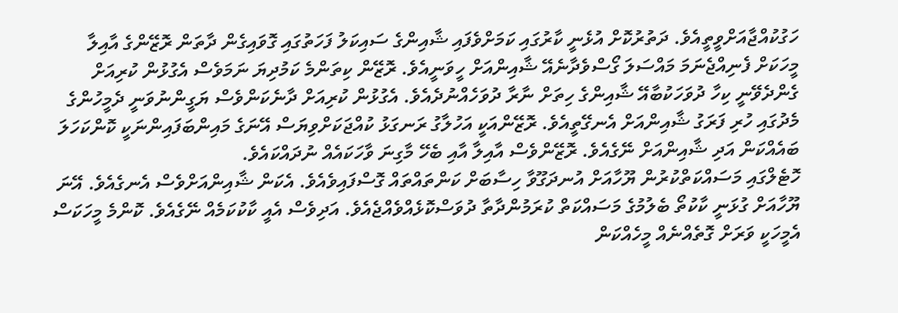ހަގުކުއްޖާއަށްވީތީއެވެ. ދަތުރުކޮށް އުޅެނީ ކާރުގައި ކަމަށްވެފައި ޝާއިންގެ ސައިކަލު ފަހަތުގައި ގޮވައިގެން ދާތަން ރޮޒޭންގެ އާއިލާ މީހަކަށް ފެނިއްޖެނަމަ މައްސަލަ ގޯސްވެދާނެއޭ ޝާއިންއަށް ހީވަނީއެވެ. ރޮޒޭން ކިތަންމެ ކަމުދިޔަ ނަމަވެސް އެގުޅުން ކުރިއަށް ގެންދެވޭނީ ކިހާ ދުވަހަކުބާއޭ ޝާއިންގެ ހިތަށް ނާރާ ދުވަހެއްނުދެއެވެ. އެގުޅުން ކުރިއަށް ދާނެކަންވެސް ޔަގީންނުވަނީ ދެމީހުންގެ މެދުގައި ހުރި ފަރަގު ޝާއިންއަށް އެނގޭތީއެވެ. ރޮޒޭންއަކީ އަހުލާގު ރަނގަޅު ކުއްޖަކަށްވިޔަސް އޭނަގެ މައިންބަފައިންނަކީ ކޮންކަހަލަ ބައެއްކަން އަދި ޝާއިންއަށް ނޭގެއެވެ. ރޮޒޭންވެސް އާއިލާ އާއި ބެހޭ މާގިނަ ވާހަކައެއް ނުދައްކައެވެ.
ހޮޓެލްގައި މަސައްކަތްކުރުން ޔޫހާއަށް އުނދަގޫވާ ހިސާބަށް ކަންތައްތައް ގޮސްފައިވެއެވެ. އެކަން ޝާއިންއަށްވެސް އެނގެއެވެ. އޭނަ ޔޫހާއަށް ގުޅަނީ ކާކުތޯ ބެލުމުގެ މަސައްކަތް ކުރަމުންދާތާ ދުވަސްކޮޅެއްވެއްޖެއެވެ. އަދިވެސް އެއީ ކާކުކަމެއް ނޭގެއެވެ. ކޮންމެ މީހަކަސް އެމީހަކީ ވަރަށް ގޮތެއްނެއް މީހެއްކަން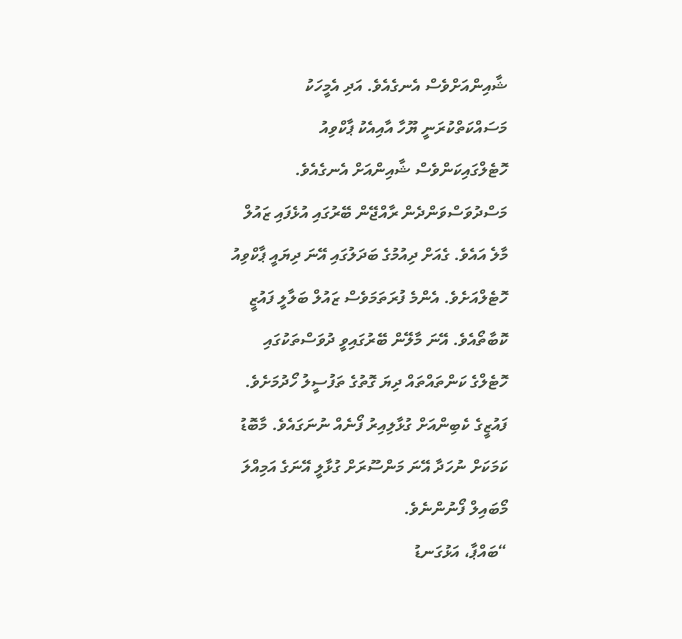ޝާއިންއަށްވެސް އެނގެއެވެ. އަދި އެމީހަކު މަސައްކަތްކުރަނީ ޔޫހާ އާއިއެކު ޕާކްވިއު ހޮޓެލްގައިކަންވެސް ޝާއިންއަށް އެނގެއެވެ.
މަސްދުވަސްވަންދެން ރާއްޖޭން ބޭރުގައި އުޅެފައި ޒައުލް މާލެ އައެވެ. ގެއަށް ދިއުމުގެ ބަދަލުގައި އޭނަ ދިޔައީ ޕާކްވިއު ހޮޓެލްއަށެވެ. އެންމެ ފުރަތަމަވެސް ޒައުލް ބަލާލީ ފައުޒީ ކޮބާތޯއެވެ. އޭނަ މާލޭން ބޭރުގައިވީ ދުވަސްތަކުގައި ހޮޓެލްގެ ކަންތައްތައް ދިޔަ ގޮތުގެ ތަފުސީލު ހޯދުމަށެވެ. ފައުޒީގެ ކެބިންއަށް ގުޅާލިއިރު ފޯނެއް ނުނަގައެވެ. މާބޮޑު ކަމަކަށް ނުހަދާ އޭނަ މަންސޫރަށް ގުޅާލީ އޭނަގެ އަމިއްލަ މޯބައިލް ފޯނުންނެވެ.
“ބައްޕާ، އަޅުގަނޑު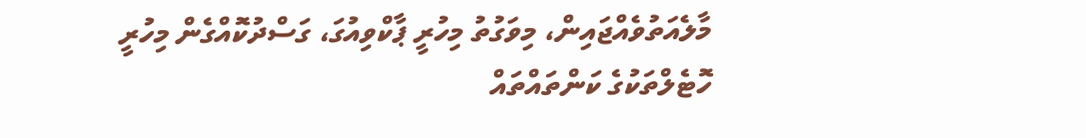މާލެއަތުވެއްޖައިން، މިވަގުތު މިހުރީ ޕާކްވިއުގަ، ގަސްދުކޮއްގެން މިހުރީ ހޮޓެލްތަކުގެ ކަންތައްތައް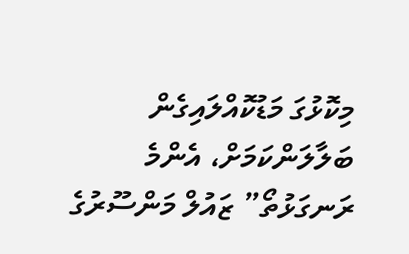މިކޮޅުގަ މަޑުކޮއްލައިގެން ބަލާލަންކަމަށް، އެންމެ ރަނގަޅުތޯ” ޒައުލް މަންސޫރުގެ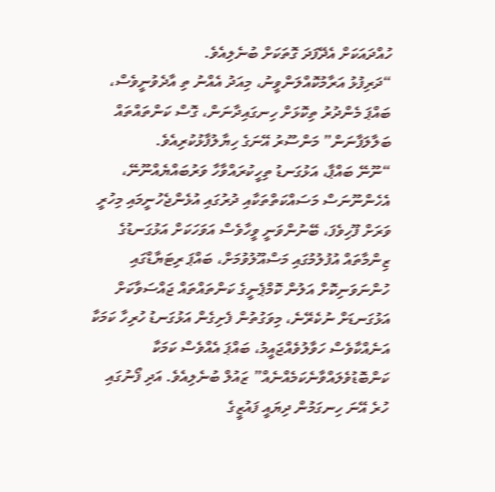ހުއްދައަކަށް އެދޭފަދަ ގޮތަކަށް ބުނެލިއެވެ.
“ދަރިފުޅު އަރާމުކޮއްލަންވީނު، މިއަދު އެއްނު ތި އާދެވުނީވެސް، ބައްޕަ މެންދުރު ތިކޮޅަށް ހިނގައިދާނަން، ގޮސް ކަންތައްތައް ބަލާލަފާނަން” މަންސޫރު އޭނަގެ ހިޔާލުފާޅުކުރިއެވެ.
“ނޫނޭ ބައްޕާ، އަޅުގަނޑު ތިހީކުރައްވާހާ ވަރުބައްޔެއްނޫނޭ، އެހެންނޫނަސް މަސައްކަތްތަކާއި ދުރުގައި އުޅެންޖެހުނީމައި މިހުރީ ވަރަށް ފޫހިވެފަ، ބޭނުންވަނީ ވީހާވެސް އަވަހަކަށް އަޅުގަނޑުގެ ޒިންމާތައް އުފުލުމުގައި މަސްއޫލުވުމަށް، ބައްޕަ ރިޓަޔާޑްގައި ހުންނަވަނިކޮށް އަލުން ކޮމްޕެނީގެ ކަންތައްތައް ޖައްސަވާކަށް އަޅުގަނޑަށް ނުކެރޭނެ، މިވަގުތުން ފެށިގެން އަޅުގަނޑު ހުރިހާ ކަމަކާ އަނެއްކާވެސް ހަވާލުވެއްޖައީމު، ބައްޕަ އެއްވެސް ކަމަކާ ކަންބޮޑުވެލައްވާނެކަމެއްނެއް” ޒައުލް ބުނެލިއެވެ. އަދި ފޯނުގައި ހުރެ އޭނަ ހިނގަމުން ދިޔައީ ފައުޒީގެ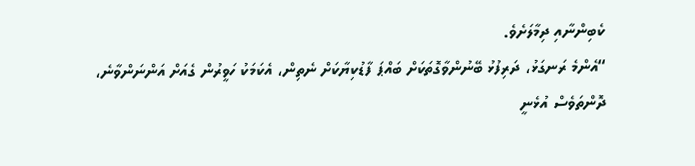ކެބިންނާއި ދިމާލަށެވެ.
“އެންމެ ރަނގަޅު، ދަރިފުޅު ބޭނުންވާގޮތަކަށް ބައްޕަ ފާޑުކިޔާކަށް ނެތިން، އެކަމަކު ހަވީރުން ގެއަށް އަންނަންވާނެ، ދޮންތަވެސް އުޅެނީ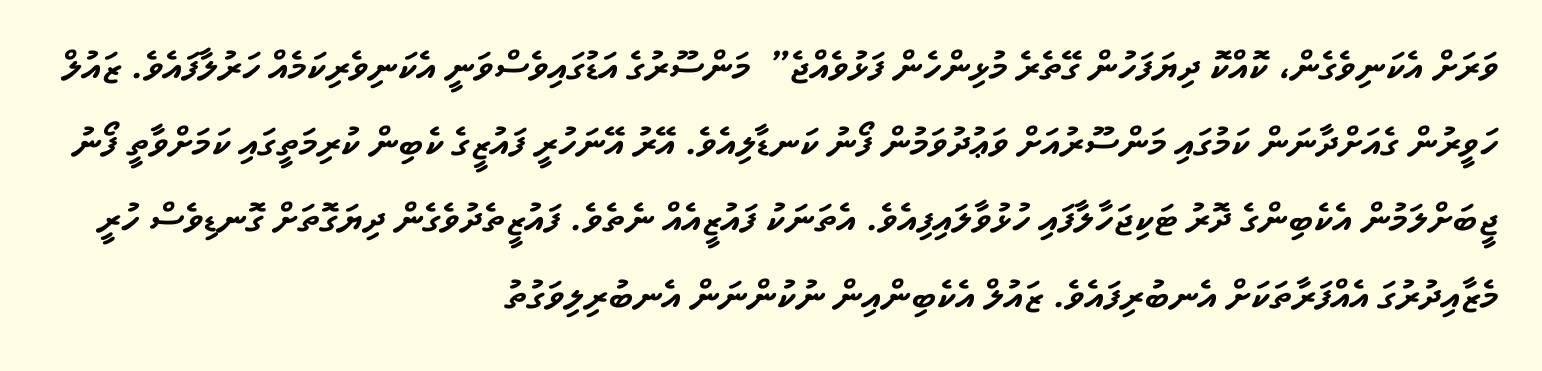ވަރަށް އެކަނިވެގެން، ކޮއްކޮ ދިޔަފަހުން ގޭތެރެ މުޅިންހެން ފަޅުވެއްޖެ”  މަންސޫރުގެ އަޑުގައިވެސްވަނީ އެކަނިވެރިކަމެއް ހަރުލާފައެވެ. ޒައުލް ހަވީރުން ގެއަށްދާނަން ކަމުގައި މަންސޫރުއަށް ވަޢުދުވަމުން ފޯނު ކަނޑާލިއެވެ. އޭރު އޭނަހުރީ ފައުޒީގެ ކެބިން ކުރިމަތީގައި ކަމަށްވާތީ ފޯނު ޖީބަށްލަމުން އެކެބިންގެ ދޮރު ޓަކިޖަހާލާފައި ހުޅުވާލައިފިއެވެ. އެތަނަކު ފައުޒީއެއް ނެތެވެ. ފައުޒީތެދުވެގެން ދިޔަގޮތަށް ގޮނޑިވެސް ހުރީ މެޒާއިދުރުގަ އެއްފަރާތަކަށް އެނބުރިފައެވެ. ޒައުލް އެކެބިންއިން ނުކުންނަން އެނބުރިލިވަގުތު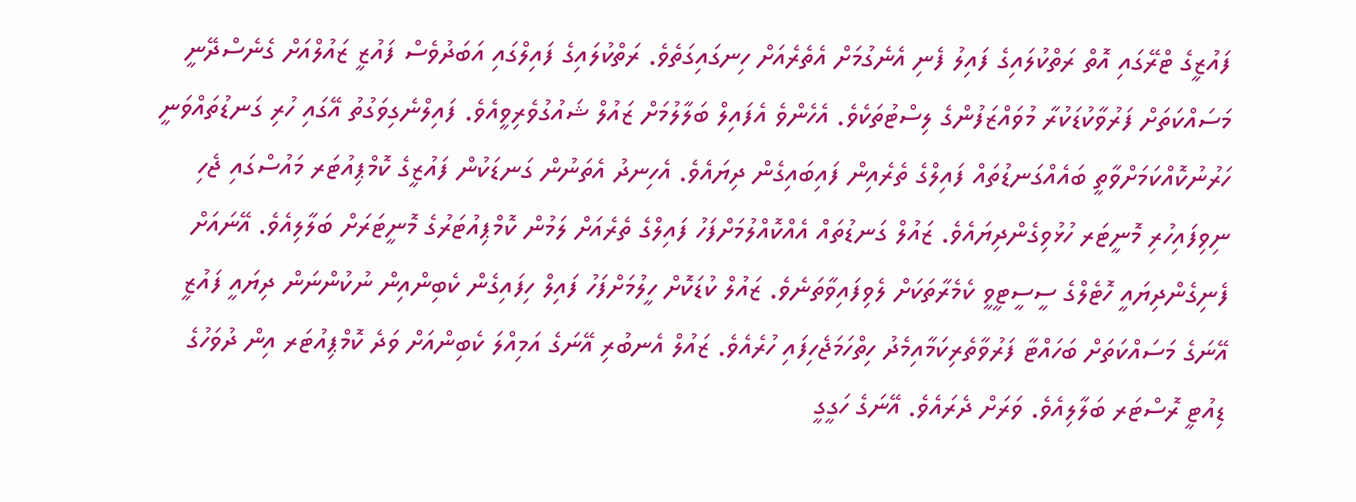ފައުޒީގެ ޓްރޭގައި އޮތް ރަތްކުލައިގެ ފައިލު ފެނި އެނެގުމަށް އެތެރެއަށް ހިނގައިގަތެވެ. ރަތްކުލައިގެ ފައިލްގައި އަބަދުވެސް ފައުޒީ ޒައުލްއަށް ގެނެސްދޭނީ މަސައްކަތަށް ފަރުވާކުޑަކުރާ މުވައްޒަފުންގެ ލިސްޓުތަކެވެ. އެހެންވެ އެފައިލް ބަލާލުމަށް ޒައުލް ޝައުގުވެރިވީއެވެ. ފައިލްނެގިވަގުތު އޭގައި ހުރި ގަނޑުތައްވަނީ ހަރުނުކޮއްކަމަށްވާތީ ބައެއްގަނޑުތައް ފައިލްގެ ތެރެއިން ފައިބައިގެން ދިޔައެވެ. އެހިނދު އެތަނުން ގަނޑަކުން ފައުޒީގެ ކޮމްޕިއުޓަރ މައުސްގައި ޖެހި ނިވިފައިހުރި މޮނީޓަރ ހުޅުވިގެންދިޔައެވެ. ޒައުލް ގަނޑުތައް އެއްކޮއްލުމަށްފަހު ފައިލްގެ ތެރެއަށް ލަމުން ކޮމްޕިއުޓަރުގެ މޮނީޓަރަށް ބަލާލިއެވެ. އޭނައަށް ފެނިގެންދިޔައީ ހޮޓެލްގެ ސީސީޓީވީ ކެމެރާތަކަށް ލެވިފައިވާތަނެވެ. ޒައުލް ކުޑަކޮށް ހީލުމަށްފަހު ފައިލް ހިފައިގެން ކެބިންއިން ނުކުންނަން ދިޔައީ ފައުޒީ އޭނަގެ މަސައްކަތަށް ބަހައްޓާ ފަރުވާތެރިކަމާއިމެދު ހިތްހަމަޖެހިފައި ހުރެއެވެ. ޒައުލް އެނބުރި އޭނަގެ އަމިއްލަ ކެބިންއަށް ވަދެ ކޮމްޕިއުޓަރ އިން ދުވަހުގެ ޑިއުޓީ ރޮސްޓަރ ބަލާލިއެވެ. ވަރަށް ދެރައެވެ. އޭނަގެ ހަގީގީ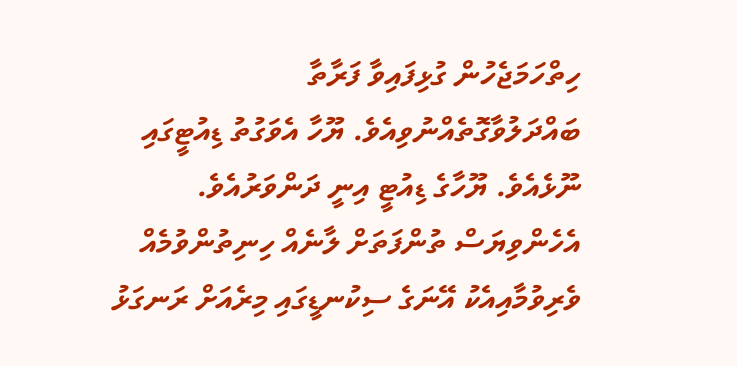ހިތްހަމަޖެހުން ގުޅިފައިވާ ފަރާތާ ބައްދަލުވާގޮތެއްނުވިއެވެ. ޔޫހާ އެވަގުތު ޑިއުޓީގައި ނޫޅެއެވެ. ޔޫހާގެ ޑިއުޓީ އިނީ ދަންވަރުއެވެ. އެހެންވިޔަސް ތުންފަތަށް ލާނެއް ހިނިތުންވުމެއް ވެރިވުމާއިއެކު އޭނަގެ ސިކުނޑީގައި މިރެއަށް ރަނގަޅު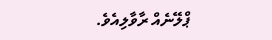ޕްލޭނެއް ރާވާލިއެވެ.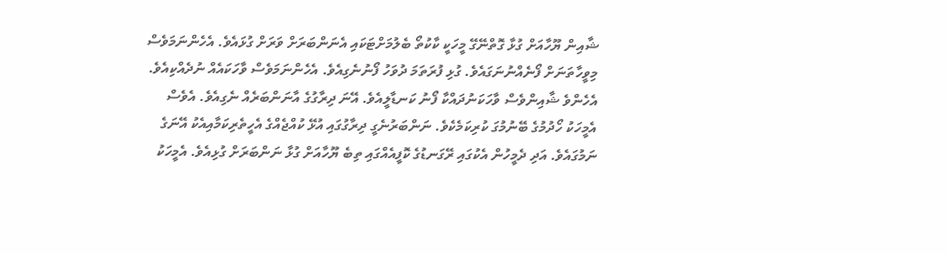ޝާއިން ޔޫހާއަށް ގުޅާ ގޮތްނޭގޭ މީހަކީ ކާކުތޯ ބެލުމަށްޓަކައި އެނަންބަރަށް ވަރަށް ގުޅައެވެ. އެހެންނަމަވެސް މިވީހާތަނަށް ފޯނެއްނުނަގައެވެ. ގުޅި ފުރަތަމަ ދުވަހު ފޯނުނެގިއެވެ. އެހެންނަމަވެސް ވާހަކައެއް ނުދެއްކިއެވެ. އެހެންވެ ޝާއިންވެސް ވާހަކަނުދައްކާ ފޯނު ކަނޑާލީއެވެ. އޭނަ ދިރާގުގެ އާނަންބަރެއް ނެގިއެވެ. އެވެސް އެމީހަކު ހޯދުމުގެ ބޭނުމުގަ ކުރިކަމެކެވެ. ނަންބަރުނެގީ ދިރާގުގައި އުޅޭ ކުއްޖެއްގެ އެހީތެރިކަމާއިއެކު އޭނަގެ ނަމުގައެވެ. އަދި ދެމީހުން އެކުގައި ރޭގަނޑުގެ ކޮފީއެއްގައި ތިބެ ޔޫހާއަށް ގުޅާ ނަންބަރަށް ގުޅިއެވެ. އެމީހަކު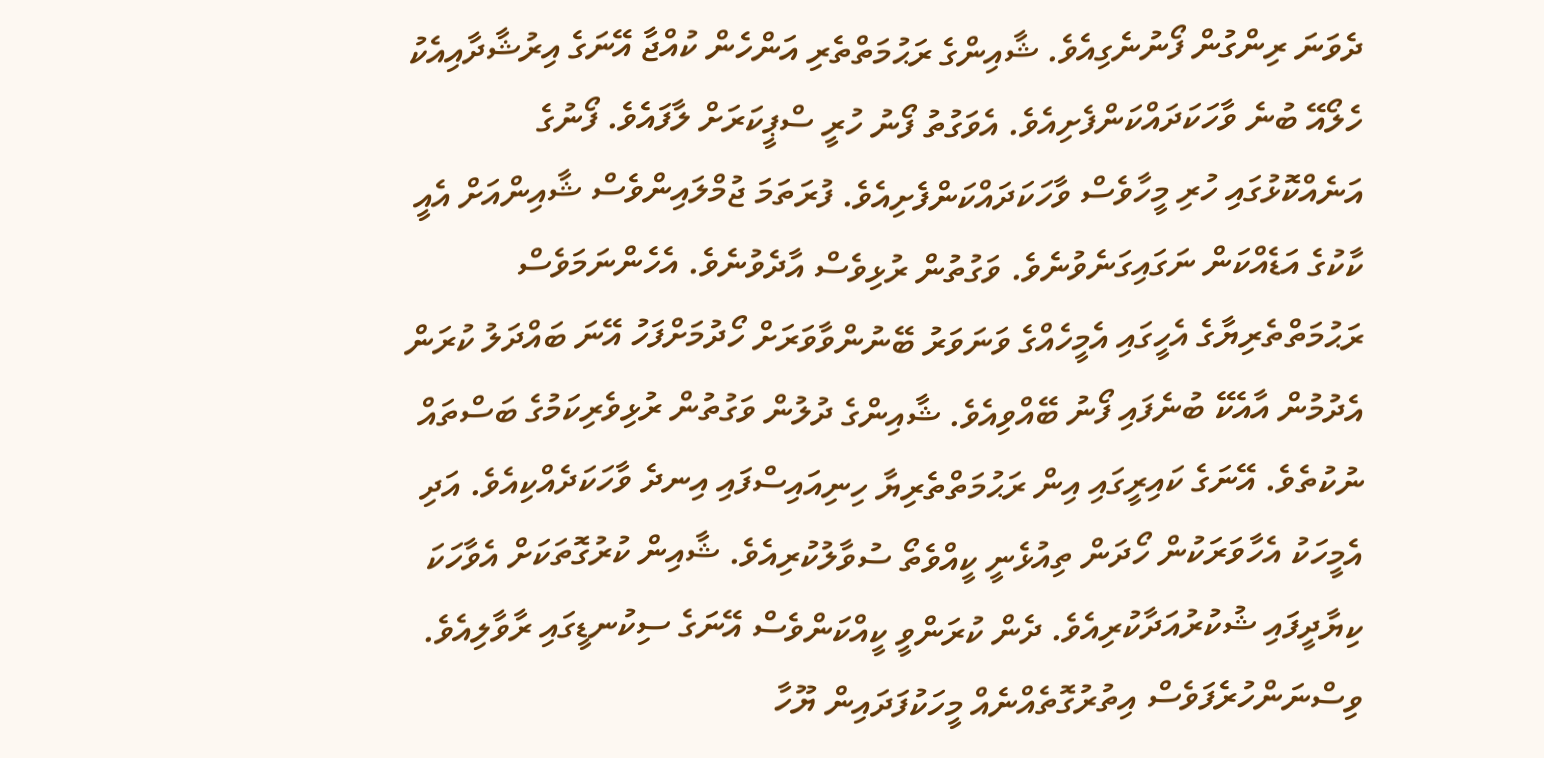ދެވަނަ ރިންގުން ފޯނުނެގިއެވެ. ޝާއިންގެ ރަޙުމަތްތެރި އަންހެން ކުއްޖާ އޭނަގެ އިރުޝާދާއިއެކު ހެލޯއޭ ބުނެ ވާހަކަދައްކަންފެށިއެވެ. އެވަގުތު ފޯނު ހުރީ ސްޕީކަރަށް ލާފައެވެ. ފޯނުގެ އަނެއްކޮޅުގައި ހުރި މީހާވެސް ވާހަކަދައްކަންފެށިއެވެ. ފުރަތަމަ ޖުމްލައިންވެސް ޝާއިންއަށް އެއީ ކާކުގެ އަޑެއްކަން ނަގައިގަނެވުނެވެ. ވަގުތުން ރުޅިވެސް އާދެވުނެވެ. އެހެންނަމަވެސް ރަޙުމަތްތެރިޔާގެ އެހީގައި އެމީހެއްގެ ވަނަވަރު ބޭނުންވާވަރަށް ހޯދުމަށްފަހު އޭނަ ބައްދަލު ކުރަން އެދުމުން އާއެކޭ ބުނެފައި ފޯނު ބޭއްވިއެވެ. ޝާއިންގެ ދުލުން ވަގުތުން ރުޅިވެރިކަމުގެ ބަސްތައް ނުކުތެވެ. އޭނަގެ ކައިރީގައި އިން ރަޙުމަތްތެރިޔާ ހިނިއައިސްފައި އިނދެ ވާހަކަދެއްކިއެވެ. އަދި އެމީހަކު އެހާވަރަކުން ހޯދަން ތިއުޅެނީ ކީއްވެތޯ ސުވާލުކުރިއެވެ. ޝާއިން ކުރުގޮތަކަށް އެވާހަކަ ކިޔާދީފައި ޝުކުރުއަދާކުރިއެވެ. ދެން ކުރަންވީ ކީއްކަންވެސް އޭނަގެ ސިކުނޑީގައި ރާވާލިއެވެ.
ވިސްނަންހުރެފަވެސް އިތުރުގޮތެއްނެއް މީހަކުފަދައިން ޔޫހާ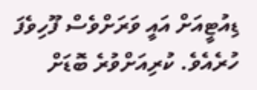ޑިއުޓީއަށް އައީ ވަރަށްވެސް ފޫހިވެފަ ހުރެއެވެ. ކުރިއަށްވުރެ ބޮޑަށް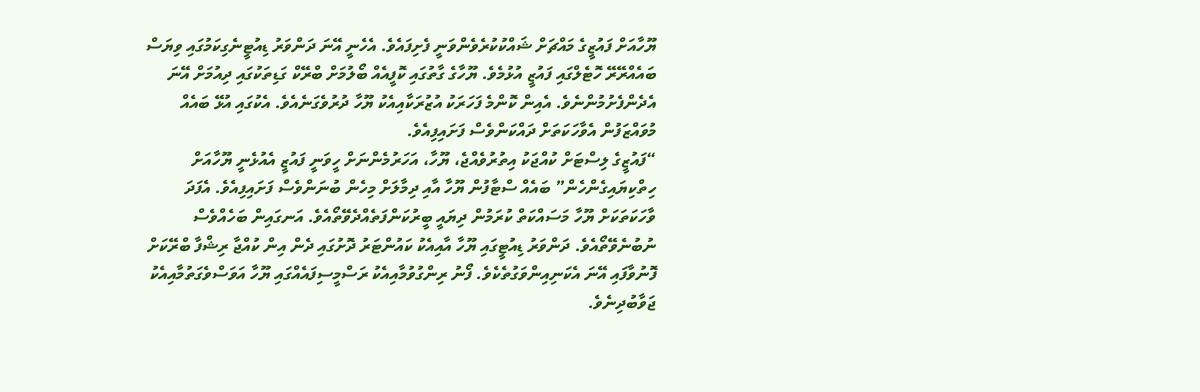ޔޫހާއަށް ފައުޒީގެ މައްޗަށް ޝައްކުކުރެވެންވަނީ ފެށިފައެވެ. އެހެނީ އޭނަ ދަންވަރު ޑިއުޓީނެގިކަމުގައި ވިޔަސް ބައެއްރޭރޭ ހޮޓެލްގައި ފައުޒީ އުޅުމެވެ. ޔޫހާގެ ގާތުގައި ކޮފީއެއް ބޯލުމަށް ބްރޭކް ގަޑިތަކުގައި ދިއުމަށް އޭނަ އެދެންފެށުމުންނެވެ. އެއިން ކޮންމެ ފަހަރަކު އުޒުރަކާއިއެކު ޔޫހާ ދުރުވެގަނެއެވެ. އެކުގައި އުޅޭ ބައެއް މުވައްޒަފުން އެވާހަކަތަށް ދައްކަންވެސް ފަށައިފިއެވެ.
“ފައުޒީގެ ލިސްޓަށް ކުއްޖަކު އިތުރުވެއްޖެ، ޔޫހާ، އަހަރުމެންނަށް ހީވަނީ ފައުޒީ އެއުޅެނީ ޔޫހާއަށް ހިތްކިޔައިގެންހެން” ބައެއް ސްޓާފުން ޔޫހާ އާއި ދިމާލަށް މިހެން ބުނަންވެސް ފަށައިފިއެވެ. އެފަދަ ވާހަކަތަކަށް ޔޫހާ މަސައްކަތް ކުރަމުން ދިޔައީ ބީރުކަންފަތެއްދެވޭތޯއެވެ. އަނގައިން ބަހެއްވެސް ނުބުނެވޭތޯއެވެ. ދަންވަރު ޑިއުޓީގައި ޔޫހާ އާއިއެކު ކައުންޓަރު ދޮށުގައި ދެން އިން ކުއްޖާ ރިޝްފާ ބްރޭކަށް ފޮނުވާފައި އޭނަ އެކަނިއިންވަގުތެކެވެ. ފޯނު ރިންގުވުމާއިއެކު ރަސްމީސިފައެއްގައި ޔޫހާ އަވަސްވެގަތުމާއިއެކު ޖަވާބުދިނެވެ.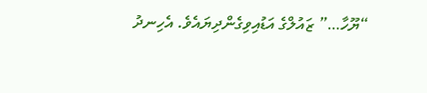“ޔޫހާ…” ޒައުލްގެ އަޑުއިވިގެންދިޔައެވެ. އެހިނދު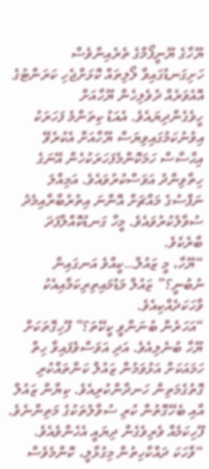ޔޫހާގެ ޔޫނީފޯމްގެ ތެރެއިންވެސް ހަށިގަނޑުގައިވާ ލޯލިތައް ކޮޅަށްޖެހި ކަރަންޓުގެ އޮއެވަރެއް ދުވެލިހެން ޔޫހާއަށް ހީވެގެންދިޔައެވެ. އެއަޑު ކިތަންމެ ފަހަރަކު އިވުނުކަމުގައިވިޔަސް ޔޫހާއަށް އެކުރެވޭ އިޙްސާސް ހަމަކޮންމެފަހަރަކުހެން އޭނަގެ ހިތާވިންދު އަވަސްކުރުވައެވެ. އަމިއްލަ ނަފްސުގެ މައްޗަށް އޮންނަ އިތުރުބާރާއިމެދު ސުވާލުކުރުވައެވެ. މީހާ ގަނޑުކޮއްލާފަދަ ބާރެކެވެ.
“ޔޫހާ، މީ ޒައުލް…ކީއްވެ އަނގައިން ނުބުނީ؟” ޒައުލް މަޑުމައިތިރިކަމާއިއެކު ވާހަކަދެއްކިއެވެ.
“އަހަރެން ބުނަންވީ ކީކޭތަ؟” ފޫހިގޮތަކަށް ޔޫހާ ބުނެލިއެވެ. އަދި އަވަސްވެފައިވާ ހިތް ހަމައަކަށް އަޅުވަމުން ޒައުލް ކަންތައްކުރި ގޮތުގެމަތިން ހަނދާންކުރިއެވެ. ކިޔާން ޒައުލް އާއި ބެހޭގޮތުން ކުރި ސުވާލުތަކުގެ މަތިންނެވެ. ފޫހިކަމެއް ވެރިވެގެން ދިޔައީ އެހެންވެއެވެ.
“ވާހަކަ ދައްކާހިތުން މިގުޅާލީ، ކޮންމެވެސް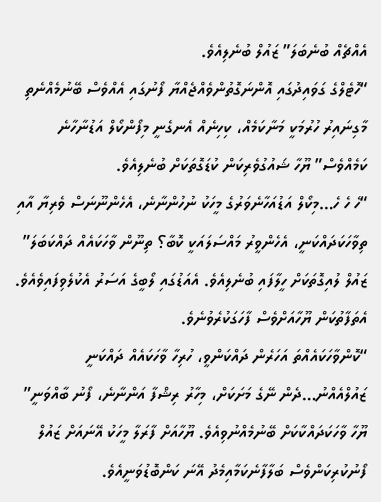އެއްޗެއް ބުނެބަލަ” ޒައުލް ބުނެލިއެވެ.
“ހޮޓެލްގެ ގަވައިދުގައި އޮންނަގޮތުންވެއްޖެއްޔާ ފޯނުގައި އެއްވެސް ބޭނުމެއްނެތި މާގިނައިރު ހުރުމަކީ މަނާކަމެއް، ކިހިނެއް އެނގެނީ މިފޯންކޯލް އަޑުނާހާނެ ކަމެއްވެސް” ޔޫހާ ޝައުގުވެރިކަން ކުޑަގޮތަކަށް ބުނެލިއެވެ.
“ހެ ހެ ހެ…މިކޯލް އަޑުއަހާނެވަރުގެ މީހަކު ނުހުންނާނެ، އެހެންނޫނަސް ވެރިޔާ އާއި ތިވާހަކަދައްކަނީ، އެހެންވީރު މައްސަލައަކީ ކޮބާ؟ ތިނޫން ވާހަކައެއް ދައްކަބަލަ” ޒައުލް ލުއިގޮތަކަށް ހީލާފައި ބުނެލިއެވެ. އެއަޑުގައި ލޯބީގެ އަސަރު އެކުލެވިފައިވެއެވެ. އެތަފާތުކަން ޔޫހާއަށްވެސް ފާހަގަކުރެވުނެވެ.
“ކޮންވާހަކައެއްތަ އަހަރެން ދައްކަންވީ، ހުރިހާ ވާހަކައެއް ދައްކަނީ ޒައުލްއެއްނު…ދެން ނޭގެ މަށަކަށް، މިހާރު ރިޝްފާ އަންނާނެ، ފޯނު ބާއްވަނީ” ޔޫހާ ވާހަކަދައްކާކަށް ބޭނުމެއްނުވިއެވެ. ޔޫހާއަށް ފާރަލާ މީހަކު އޭނައަށް ޒައުލް ފޯނުކުރިކަންވެސް ބަލާފާނެކަމާއިމެދު އޭނަ ކަންބޮޑުވަނީއެވެ.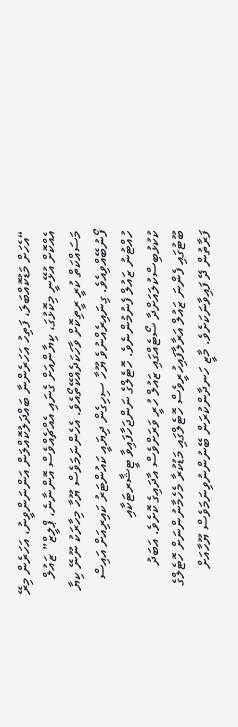“އެހަށް މަޑުކޮއްބަލަ، ފަތިހު އަހަރެންނާ ބައްދަލުކޮއްލަން އަންނަންވީނު، އަހަރެން މިރޭ އެއްކޮށް އުޅޭނީ މިކޮޅުގަ، ކިޔާންއަށް ގެނައި އެއްޗެއްވެސް އޮންނާނެ، ޕްލީޒް” ޒައުލް މަސައްކަތް ކުރީ ރީތިކޮށް ވާހަކަދެއްކޭތޯއެވެ. އެހެންނަމަވެސް ޔޫހާ މިހާރަކު ނޫނޭ ކިޔާ ފޯނުބޭއްވިއެވެ. ގިނައިރެއްނުވެ ޔޫހާ ސިހިގެން ދިޔައީ ކައުންޓަރު ކައިރިއަށް އައިސް ހުއްޓުނު ޒައުލް ފެނުމުންނެވެ. ހޮޓެލްގެ ނަންޖަހާފައިވާ ޓީޝާރޓަކާއި ކުކުޅުބިސްކުލައަށްދާ ސޯޓެއްގައި ޒައުލް ހުރީ ވަރަށްވެސް އާދައިގެ ކޮށެވެ. އަބަދު ބޫޓުގައި ފެންނަ ޒައުލް އަރާލާފައިހުރީވެސް ހޮޓެލްގައި މަޑުކުރާ މެހެމާނުންނަށް ހޮޓެލްގެ ފަރާތުން ދޭ ފައިވާނަކަށެވެ. މާޒީ ހަނދާންކުރަން ބޭނުންނުވިނަމަވެސް ޔޫހާއަށް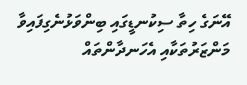އޭނަގެ ހިތާ ސިކުނޑީގައި ބިންވަޅުނެގިފައިވާ މަންޒަރުތަކާއި އެހަނދާންތައް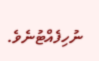ނުހިފެއްޓުނެވެ.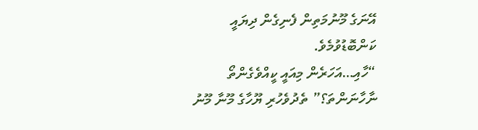އޭނަގެ މޫނުމަތިން ފެނިގެން ދިޔައީ ކަންބޮޑުވުމެވެ.
“ހާއި…އަހަރެން މިއައީ ކީއްވެގެންތޯ ނާހާނަންތަ؟” ތެދުވެހުރި ޔޫހާގެ މޫނާ މޫނު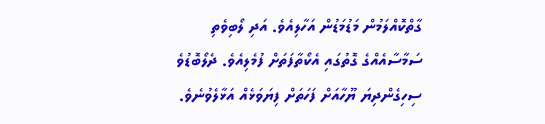ގާތްކޮއްލަމުން މަޑުމަޑުން އަހާލިއެވެ. އަދި ލޯބިވެތި ސަމާސާއެއްގެ ގޮތުގައި އެކޯތާފަތަށް ފުމެލިއެވެ. ދެލޯބޮޑުވެ ސިހިގެންދިޔަ ޔޫހާއަށް ފަހަތަށް ފިޔަވަޅެއް އަޅާލެވުނެވެ.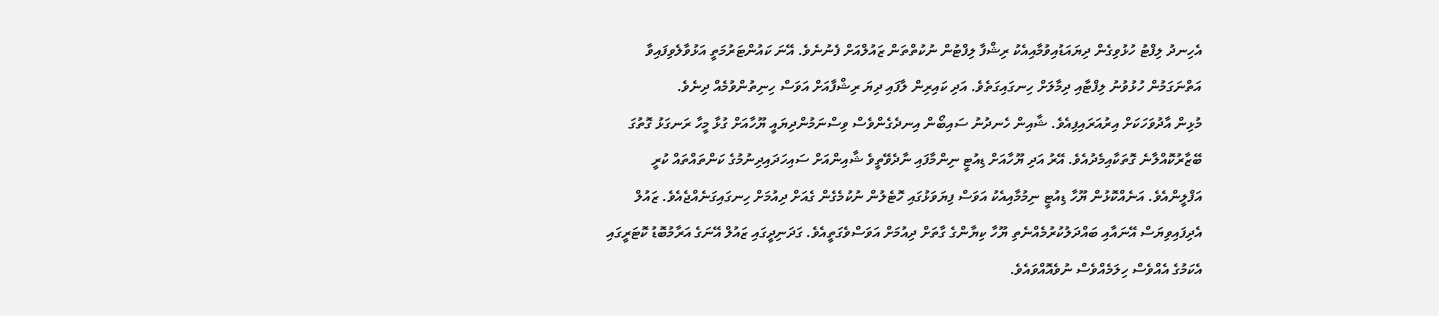އެހިނދު ލިފްޓު ހުޅުވިގެން ދިޔައަޑުއިވުމާއިއެކު ރިޝްފާ ލިފްޓުން ނުކުތްތަން ޒައުލްއަށް ފެނުނެވެ. އޭނަ ކައުންޓަރުމަތީ އަޅުވާލެވިފައިވާ އަތްނަގަމުން ހުޅުވުނު ލިފްޓާއި ދިމާލަށް ހިނގައިގަތެވެ. އަދި ކައިރިން ލާފައި ދިޔަ ރިޝްފާއަށް އަވަސް ހިނިތުންވުމެއް ދިނެވެ.
މުޅިން އާދުވަހަކަށް އިރުއަރައިފިއެވެ. ޝާއިން ހެނދުނު ސައިބޯން އިނދެގެންވެސް ވިސްނަމުންދިޔައީ ޔޫހާއަށް ގުޅާ މީހާ ރަނގަޅު ގޮތުގަ ބޭޒާރުކޮއްލާނެ ގޮތަކާއިމެދުއެވެ. އޭރު އަދި ޔޫހާއަށް ޑިއުޓީ ނިންމާފައި ނާދެވޭތީވެ ޝާއިންއަށް ސައިހަދައިދިނުމުގެ ކަންތައްތައް ކުރީ އަފްލީންއެވެ. އަނެއްކޮޅުން ޔޫހާ ޑިއުޓީ ނިމުމާއިއެކު އަވަސް ފިޔަވަޅުގައި ހޮޓެލުން ނުކުމެގެން ގެއަށް ދިއުމަށް ހިނގައިގަނެއްޖެއެވެ. ޒައުލް އެދިފައިވިޔަސް އޭނައާއި ބައްދަލުކުރުމެއްނެތި ޔޫހާ ކިޔާންގެ ގާތަށް ދިއުމަށް އަވަސްވެގަތީއެވެ. ގަދަނިދީގައި ޒައުލް އޭނަގެ އަރާމުބޮޑު ކޮޓަރީގައި އެކަމުގެ އެއްވެސް ހިލަމެއްވެސް ނުވެއޮއްވައެވެ.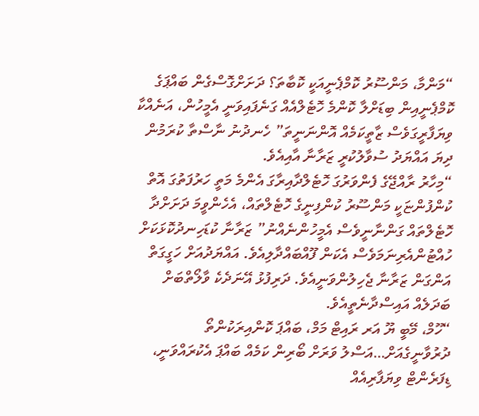“މަންމާ، މަންސޫރު ކޮމްޕެނީއަކީ ކޮބާތަ؟ ދަށަށްގޮސްގެން ބައްޕަގެ ކޮމްޕެނީއިން ބިޑަށްލާ ކޮންމެ ހޮޓެލްއެއް ގަނެފައިވަނީ އެމީހުން، އަނެއްކާ ވިޔަފާރީގަވެސް ޒާތީކަމެއް އޮންނަނީތަ” ހެނދުނު ނާސްތާ ކުރަމުން ދިޔަ އައްޔަދު ސުވާލުކުރީ ޒަރާނާ އާއިއެވެ.
“މިހާރު ރާއްޖޭގެ ފެންވަރުގަ ހޮޓެލްދާއިރާގަ އެންމެ މަތީ ހަރުފަތުގަ އޮތް ކުންފުންޏަކީ މަންސޫރު ކުންފިނީގެ ހޮޓެލްތައް، އެހެންވީމަ ދަށަށްދާ ހޮޓެލްތައް ގަންނާނީވެސް އެމީހުންނެއްނު” ޒަރާނާ ކުޑަހިނދުކޮޅަކަށް ހުއްޓުންއެރިނަމަވެސް އެކަން ފޫއްބައްދާލިއެވެ. އައްޔަދުއަށް ހަގީގަތް އަންގަން ޒަރާނާ ޖެހިލުންވަނީއެވެ. ދަރިފުޅު އޭނަދެކެ ވާލޯތްބަށް ބަދަލެއް އައިސްދާނެތީއެވެ.
“ހޫމް، މޭބީ ޔޫ އަރ ރައިޓް މަމް، ބައްޕަ ކޮންއިރަކުންތޯ ދުރުވާނީގެއަށް…އަސްލު ވަރަށް ބޯރިން ކަމެއް ބައްޕަ އެކުރައްވަނީ، ޑިފަރެންޓް ވިޔަފާރިއެއް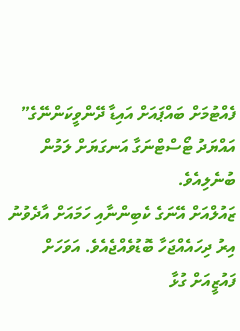ފެއްޓުމަށް ބައްޕައަށް އައިޑާ ދޭންވީކަންނޭގެ” އައްޔަދު ޓޯސްޓްނަގާ އަނގަޔަށް ލަމުން ބުނެލިއެވެ.
ޒައުލްއަށް އޭނަގެ ކެބިންނާއި ހަމައަށް އާދެވުނު އިރު ދިހައެއްޖަހާ ބޮޑުވެއްޖެއެވެ. އަވަހަށް ފައުޒީއަށް ގުޅާ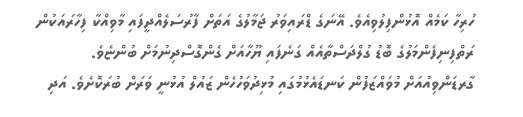ހުރިހާ ކަމެއް އޮޅުންފިލުވިއެވެ. އޭނަގެ ޑްރައިވަރު ޖަމާލުގެ އަތަށް ފާރުސަލެއްދީފައި މާވިއްކާ ފިހާރައަކުން ރަތްފިނިފެންމަލުގެ ބޮޑު ގުލްދަސްތާއެއް ގަނެފައި ޔޫހާއަށް ގެންގޮސްދިނުމަށް ބުންޏެވެ. ގާރޑަންވިއުއަށް މުވައްޒަފުން ކަނޑައެޅުމުގައި މުޅިދުވަހުހެން ޒައުލް އުޅުނީ ވަރަށް ބުރަކޮށެވެ. އަދި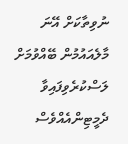ނުވިތާކަށް އޭނަ މާލެއައުމުން ބޭއްވުމަށް ލަސްކުރެވިފައިވާ ދެމީޓިންއެއްވެސް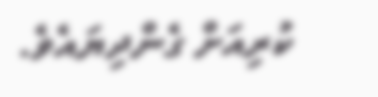ކުރިއަށް ގެންދިޔައެވެ.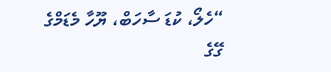“ހެލޯ، ކުޑަ ސާހަބް، ޔޫހާ މެޑަމްގެ ގޭގެ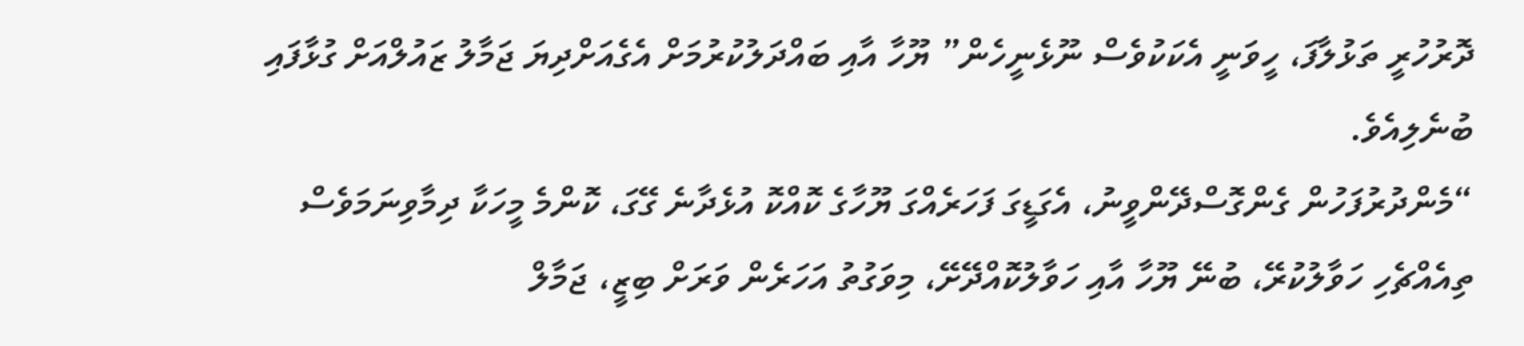ދޮރުހުރީ ތަޅުލާފަ، ހީވަނީ އެކަކުވެސް ނޫޅެނީހެން” ޔޫހާ އާއި ބައްދަލުކުރުމަށް އެގެއަށްދިޔަ ޖަމާލު ޒައުލްއަށް ގުޅާފައި ބުނެލިއެވެ.
“މެންދުރުފަހުން ގެންގޮސްދޭންވީނު، އެގަޑީގަ ފަހަރެއްގަ ޔޫހާގެ ކޮއްކޮ އުޅެދާނެ ގޭގަ، ކޮންމެ މީހަކާ ދިމާވިނަމަވެސް ތިއެއްޗެހި ހަވާލުކުރޭ، ބުނޭ ޔޫހާ އާއި ހަވާލުކޮއްދޭށޭ، މިވަގުތު އަހަރެން ވަރަށް ބިޒީ، ޖަމާލް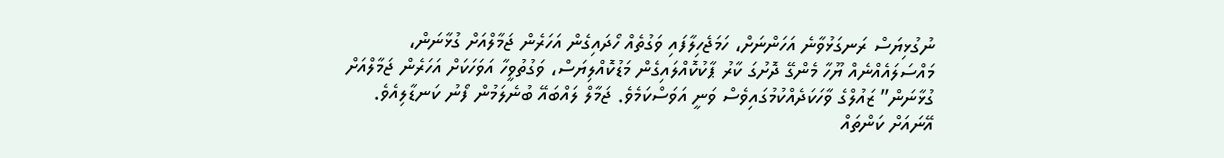ނުގުޅިޔަސް ރަނގަޅުވާނެ އަހަންނަށް، ހަމަޖެހިލާފައި ވަގުތެއް ހޯދައިގެން އަހަރެން ޖަމާލްއަށް ގުޅާނަން، މައްސަލައެއްނެއް ޔޫހާ މެންގޭ ދޮށުގަ ކާރު ޕާކުކޮއްލައިގެން މަޑުކޮއްލިޔަސް، ވަގުތުވީހާ އަވަހަކަށް އަހަރެން ޖަމާލްއަށް ގުޅާނަން” ޒައުލްގެ ވާހަކަދެއްކުމުގައިވެސް ވަނީ އަވަސްކަމެވެ. ޖަމާލް ލައްބައޭ ބުނެލަމުން ފޯނު ކަނޑާލިއެވެ. އޭނައަށް ކަންތައް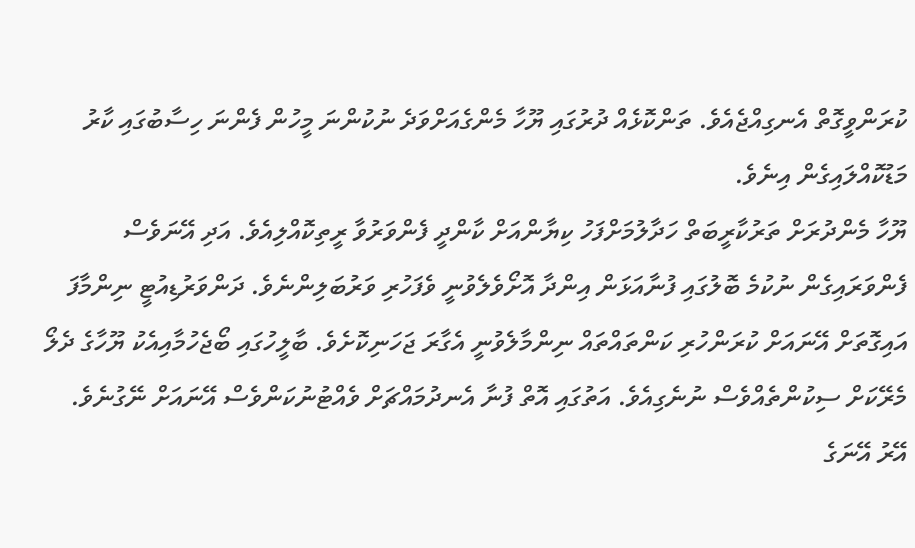ކުރަންވީގޮތް އެނގިއްޖެއެވެ. ތަންކޮޅެއް ދުރުގައި ޔޫހާ މެންގެއަށްވަދެ ނުކުންނަ މީހުން ފެންނަ ހިސާބުގައި ކާރު މަޑުކޮއްލައިގެން އިނެވެ.
ޔޫހާ މެންދުރަށް ތަރުކާރީބަތް ހަދާލުމަށްފަހު ކިޔާންއަށް ކާންދީ ފެންވަރުވާ ރީތިކޮއްލިއެވެ. އަދި އޭނަވެސް ފެންވަރައިގެން ނުކުމެ ބޮލުގައި ފުނާއަޅަން އިންދާ އޮށޯވެލެވުނީ ވެފަހުރި ވަރުބަލިންނެވެ. ދަންވަރުޑިއުޓީ ނިންމާފަ އައިގޮތަށް އޭނައަށް ކުރަންހުރި ކަންތައްތައް ނިންމާލެވުނީ އެގާރަ ޖަހަނިކޮށެވެ. ބާލީހުގައި ބޯޖެހުމާއިއެކު ޔޫހާގެ ދެލޯ މެރޭކަށް ސިކުންތެއްވެސް ނުނެގިއެވެ. އަތުގައި އޮތް ފުނާ އެނދުމައްޗަށް ވެއްޓުނުކަންވެސް އޭނައަށް ނޭގުނެވެ. އޭރު އޭނަގެ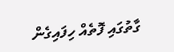ގާތުގައި ފޮތެއް ހިފައިގެން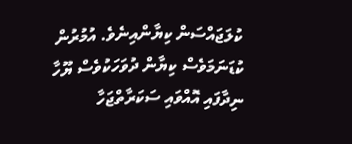ކުލަޖައްސަން ކިޔާންއިނެވެ. އުމުރުން ކުޑަނަމަވެސް ކިޔާން ދުވަހަކުވެސް ޔޫހާ ނިދާފައި އޮއްވައި ސަކަރާތްޖަހާ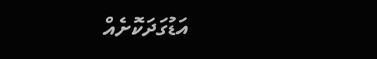އަޑުގަދަކޮށެއް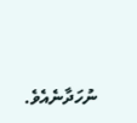ނުހަދާނެއެވެ.